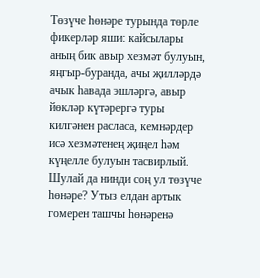Төзүче һөнәре турында төрле фикерләр яши: кайсылары аның бик авыр хезмәт булуын, яңгыр-буранда, ачы җилләрдә ачык һавада эшләргә, авыр йөкләр күтәрергә туры килгәнен расласа, кемнәрдер исә хезмәтенең җиңел һәм күңелле булуын тасвирлый. Шулай да нинди соң ул төзүче һөнәре? Утыз елдан артык гомерен ташчы һөнәренә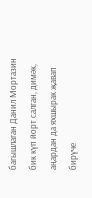багышлаган Данил Мортазин бик күп йорт салган, димәк, аңардан да яхшырак җавап бирүче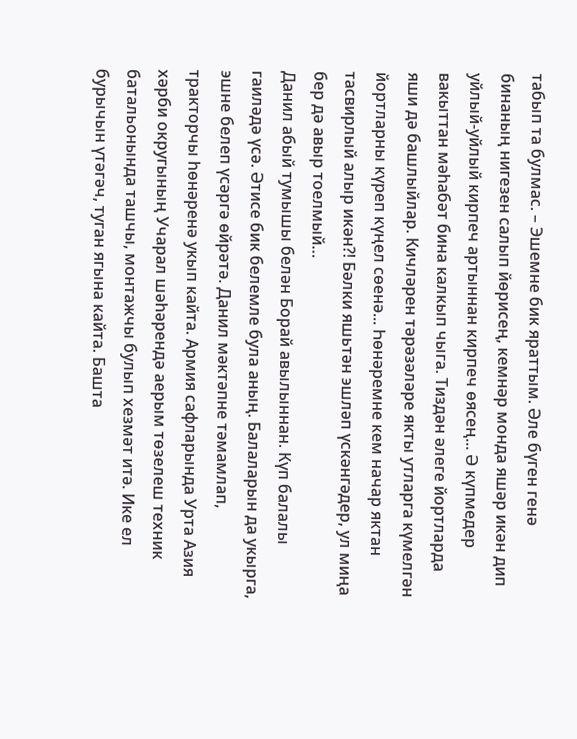табып та булмас. – Эшемне бик яраттым. Әле бүген генә бинаның нигезен салып йөрисең, кемнәр монда яшәр икән дип уйлый-уйлый кирпеч артыннан кирпеч өясең... Ә күпмедер вакыттан мәһабәт бина калкып чыга. Тиздән әлеге йортларда яши дә башлыйлар. Кичләрен тәрәзәләре якты утларга күмелгән йортларны күреп күңел сөенә... Һөнәремне кем начар яктан тасвирлый алыр икән?! Бәлки яшьтән эшләп үскәнгәдер, ул миңа бер дә авыр тоелмый…
Данил абый тумышы белән Борай авылыннан. Күп балалы гаиләдә үсә. Әтисе бик белемле була аның. Балаларын да укырга, эшне белеп үсәргә өйрәтә. Данил мәктәпне тәмамлап, тракторчы һөнәренә укып кайта. Армия сафларында Урта Азия хәрби округының Учарал шәһәрендә аерым төзелеш техник батальонында ташчы, монтажчы булып хезмәт итә. Ике ел бурычын үтәгәч, туган ягына кайта. Башта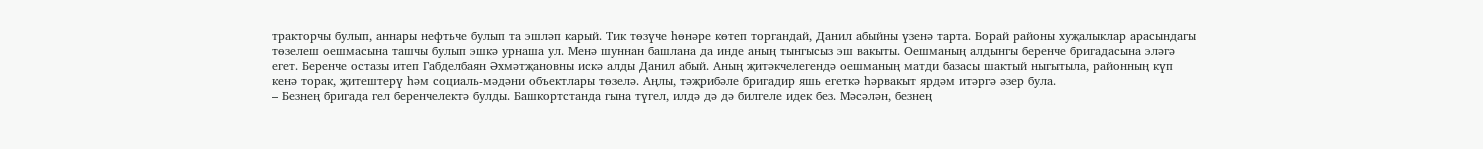тракторчы булып, аннары нефтьче булып та эшләп карый. Тик төзүче һөнәре көтеп торгандай, Данил абыйны үзенә тарта. Борай районы хуҗалыклар арасындагы төзелеш оешмасына ташчы булып эшкә урнаша ул. Менә шуннан башлана да инде аның тынгысыз эш вакыты. Оешманың алдынгы беренче бригадасына эләгә егет. Беренче остазы итеп Габделбаян Әхмәтҗановны искә алды Данил абый. Аның җитәкчелегендә оешманың матди базасы шактый ныгытыла, районның күп кенә торак, җитештерү һәм социаль-мәдәни объектлары төзелә. Аңлы, тәҗрибәле бригадир яшь егеткә һәрвакыт ярдәм итәргә әзер була.
– Безнең бригада гел беренчелектә булды. Башкортстанда гына түгел, илдә дә дә билгеле идек без. Мәсәлән, безнең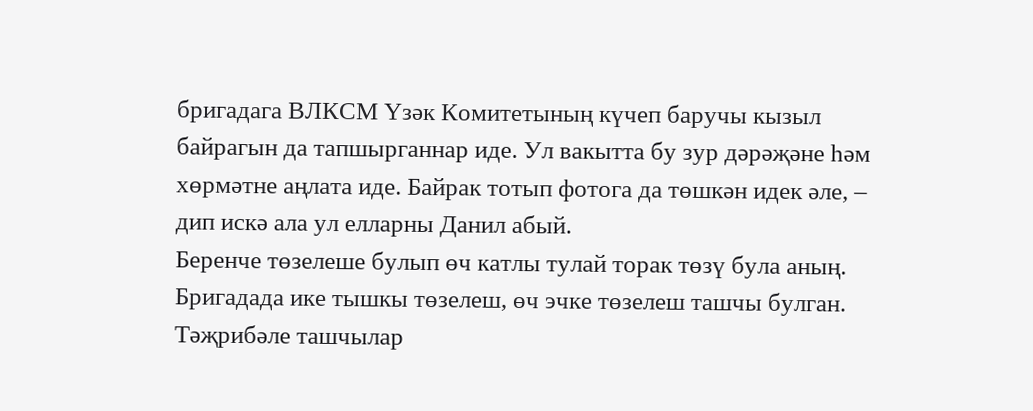бригадага ВЛКСМ Үзәк Комитетының күчеп баручы кызыл байрагын да тапшырганнар иде. Ул вакытта бу зур дәрәҗәне һәм хөрмәтне аңлата иде. Байрак тотып фотога да төшкән идек әле, – дип искә ала ул елларны Данил абый.
Беренче төзелеше булып өч катлы тулай торак төзү була аның. Бригадада ике тышкы төзелеш, өч эчке төзелеш ташчы булган. Тәҗрибәле ташчылар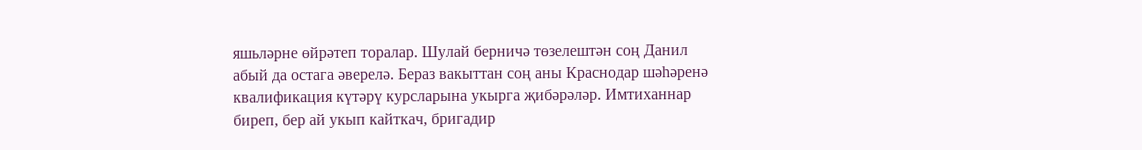яшьләрне өйрәтеп торалар. Шулай берничә төзелештән соң Данил абый да остага әверелә. Бераз вакыттан соң аны Краснодар шәһәренә квалификация күтәрү курсларына укырга җибәрәләр. Имтиханнар биреп, бер ай укып кайткач, бригадир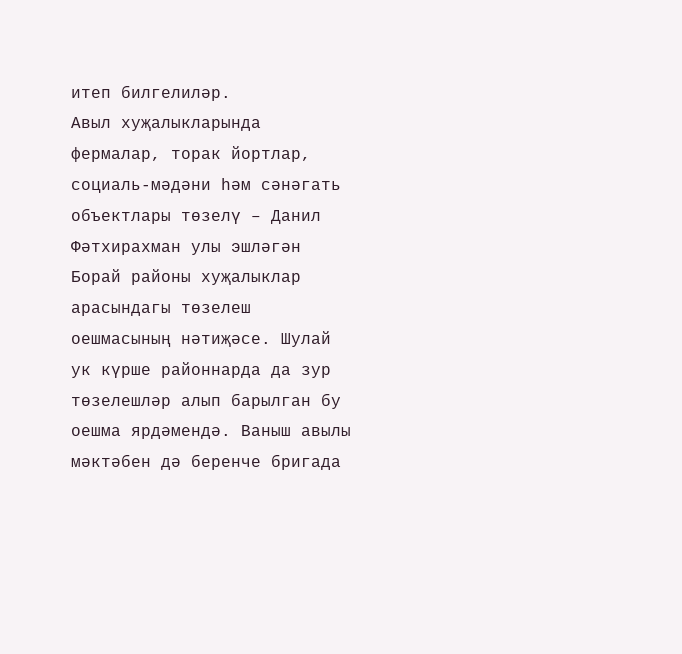итеп билгелиләр.
Авыл хуҗалыкларында фермалар, торак йортлар, социаль-мәдәни һәм сәнәгать объектлары төзелү – Данил Фәтхирахман улы эшләгән Борай районы хуҗалыклар арасындагы төзелеш оешмасының нәтиҗәсе. Шулай ук күрше районнарда да зур төзелешләр алып барылган бу оешма ярдәмендә. Ваныш авылы мәктәбен дә беренче бригада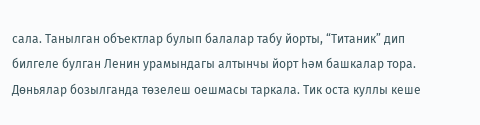сала. Танылган объектлар булып балалар табу йорты, “Титаник” дип билгеле булган Ленин урамындагы алтынчы йорт һәм башкалар тора.
Дөньялар бозылганда төзелеш оешмасы таркала. Тик оста куллы кеше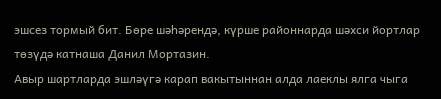эшсез тормый бит. Бөре шәһәрендә, күрше районнарда шәхси йортлар төзүдә катнаша Данил Мортазин.
Авыр шартларда эшләүгә карап вакытыннан алда лаеклы ялга чыга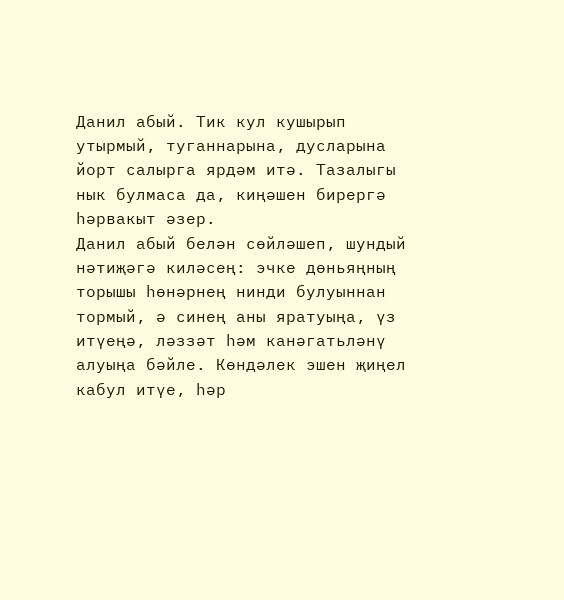Данил абый. Тик кул кушырып утырмый, туганнарына, дусларына йорт салырга ярдәм итә. Тазалыгы нык булмаса да, киңәшен бирергә һәрвакыт әзер.
Данил абый белән сөйләшеп, шундый нәтиҗәгә киләсең: эчке дөньяңның торышы һөнәрнең нинди булуыннан тормый, ә синең аны яратуыңа, үз итүеңә, ләззәт һәм канәгатьләнү алуыңа бәйле. Көндәлек эшен җиңел кабул итүе, һәр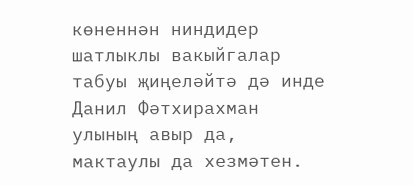көненнән ниндидер шатлыклы вакыйгалар табуы җиңеләйтә дә инде Данил Фәтхирахман улының авыр да, мактаулы да хезмәтен.